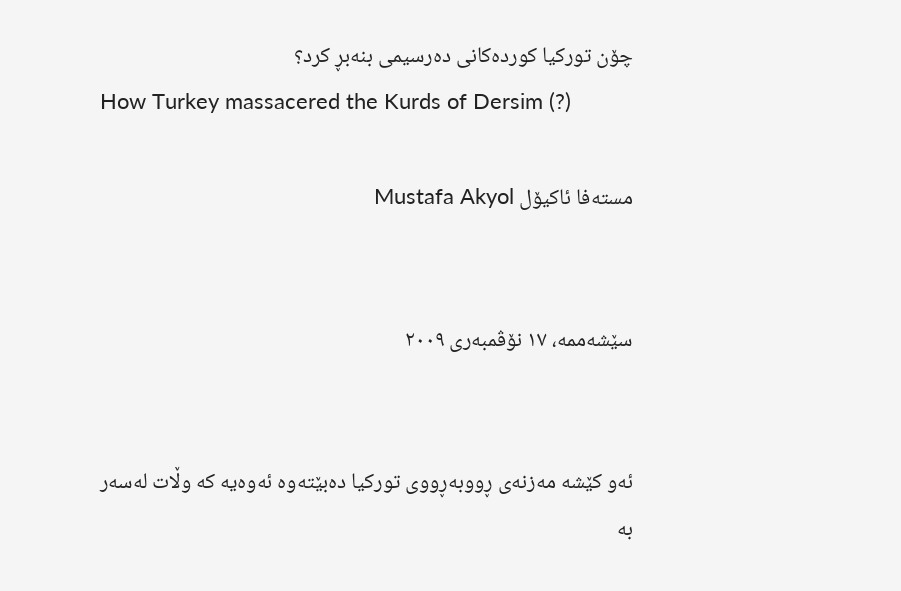چۆن تورکیا کوردەکانی دەرسیمی بنەبڕ کرد؟
How Turkey massacered the Kurds of Dersim (?)

مستەفا ئاکیۆل Mustafa Akyol


سێشەممە، ١٧ نۆڤمبەری ٢٠٠٩


ئەو کێشە مەزنەی ڕووبەڕووی تورکیا دەبێتەوە ئەوەیە کە وڵات لەسەر بە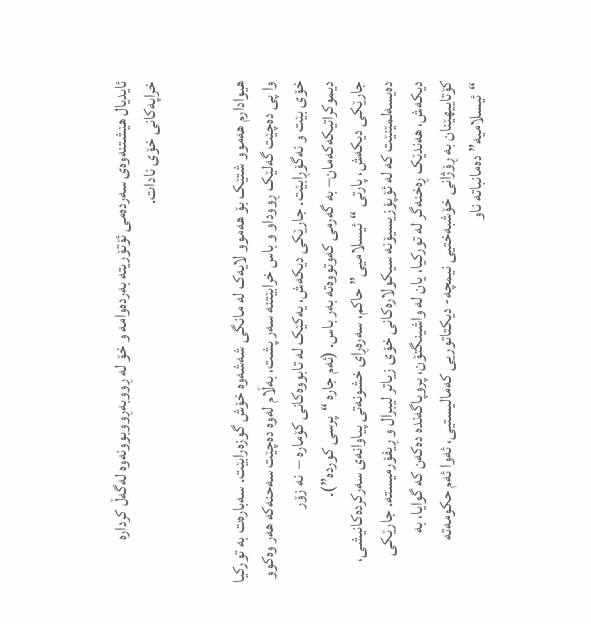ئایدیال هێشتنەوەی سەردەمی ئۆتۆریتە بەردەوامە و خۆ لە ڕووبەڕووبوونەوە لەگەڵ کردارە خراپەکانی خۆی نادات.


هیوادارم هەموو شتێک بۆ هەموو لایەک لە مانگی شەشەوە خۆش گوزەرابێت. سەبارەت بە تورکیا وا پی دەچێت گەلێک ڕووداو و باس خرابێتنە سەر پشت، بەڵام لەوە دەچێت سەحنەکە هەر وەکوو خۆی بێت و نەگۆڕابێت. جارێکی دیکەش، یەکێک لە تابووەکانی کۆمارە –  نە زۆر دیموکراتیکەکەمان– بە گەرمی کەوتووەتە بەر باس. (ئەم جارە “پرسی کوردە”).
جارێکی دیکەش، پارتی “ئیسلامیی” حاکم، سەرەڕای خشونەتی پیاوانەی سەرکردەکانیشی، دەیسەلمێنێت کە لە ئۆپۆزیسیۆنە سیکولارەکانی خۆی زیاتر لیبرال و ڕیفۆرمیستە. جارێکی دیکەش، هەندێک ڕەخنەگر لە تورکیا، یان لە واشینگتۆن، پروپاگەندە دەکەن کە گوایا، بە کۆتاییهێنان بە ڕۆژانی خۆشبەختیی نیمچە- دیکتاتوریی کەمالیستیی، ئەوا ئەم حکومەتە “ئیسلامیە” دەمانباتە ناو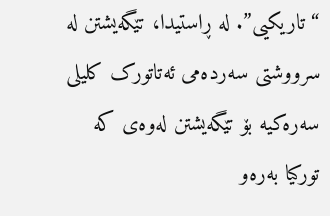“تاریکیی”. لە ڕاستیدا، تێگەیشتن لە سرووشتی سەردەمی ئەتاتورک کلیلی سەرەکیە بۆ تێگەیشتن لەوەی کە تورکیا بەرەو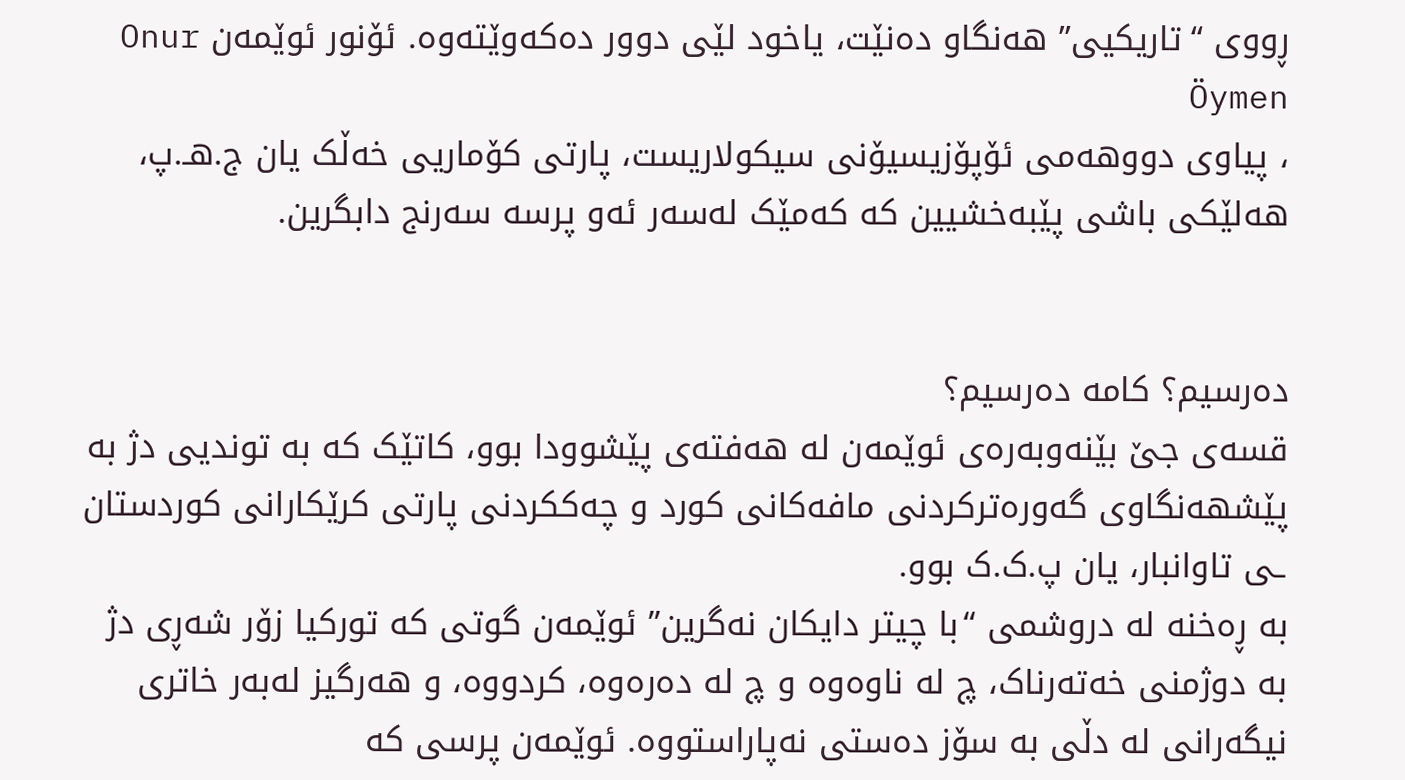ڕووی “تاریکیی” هەنگاو دەنێت، یاخود لێی دوور دەکەوێتەوە. ئۆنور ئوێمەن Onur Öymen
، پیاوی دووهەمی ئۆپۆزیسیۆنی سیکولاریست، پارتی کۆماریی خەڵک یان ج.هـ.پ، هەلێکی باشی پێبەخشیین کە کەمێک لەسەر ئەو پرسە سەرنج دابگرین.


دەرسیم؟ کامە دەرسیم؟
قسەی جێ بێنەوبەرەی ئوێمەن لە هەفتەی پێشوودا بوو، کاتێک کە بە توندیی دژ بە پێشهەنگاوی گەورەترکردنی مافەکانی کورد و چەککردنی پارتی کرێکارانی کوردستان ـی تاوانبار، یان پ.ک.ک بوو.
بە ڕەخنە لە دروشمی “با چیتر دایکان نەگرین” ئوێمەن گوتی کە تورکیا زۆر شەڕی دژ بە دوژمنی خەتەرناک، چ لە ناوەوە و چ لە دەرەوە، کردووە، و هەرگیز لەبەر خاتری نیگەرانی لە دڵی بە سۆز دەستی نەپاراستووە. ئوێمەن پرسی کە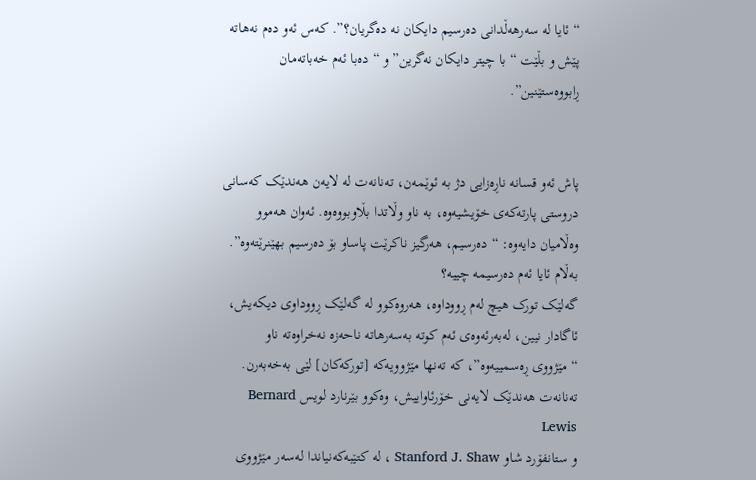“ئایا لە سەرهەڵدانی دەرسیم دایکان نە دەگریان؟”. کەس ئەو دەم نەهاتە پێش و بڵێت “با چیتر دایکان نەگرین” و “دەبا ئەم خەباتەمان ڕابووەستێنین”.


پاش ئەو قسانە ناڕەزایی دژ بە ئوێمەن، تەنانەت لە لایەن هەندێک کەسانی دروستی پارتەکەی خۆیشیەوە، بە ناو وڵاتدا بڵاوبووەوە. ئەوان هەموو وەڵامیان دایەوە: “دەرسیم، هەرگیز ناکرێت پاساو بۆ دەرسیم بهێنرێتەوە”.
بەڵام ئایا ئەم دەرسیمە چییە؟
گەلێک تورک هیچ لەم ڕووداوە، هەروەکوو لە گەلێک ڕووداوی دیکەیش، ئاگادار نیین، لەبەرئەوەی ئەم کوتە بەسەرهاتە ناحەزە نەخراوەتە ناو “مێژووی ڕەسمییەوە”، کە تەنها مێژوویەکە [تورکەکان] لێی بەخەبەرن. تەنانەت هەندێک لایەنی خۆرئاواییش، وەکوو بێرنارد لویس Bernard Lewis
و ستانفۆرد شاو Stanford J. Shaw ، لە کتێبەکەنیاندا لەسەر مێژووی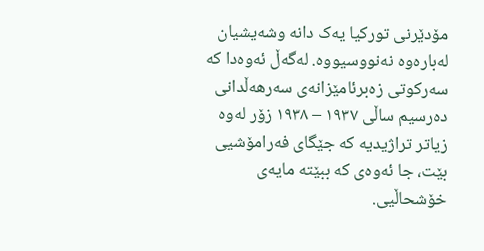مۆدێرنی تورکیا یەک دانە وشەیشیان لەبارەوە نەنووسیووە. لەگەڵ ئەوەدا کە سەرکوتی زەبرئامێزانەی سەرهەڵدانی دەرسیم ساڵی ١٩٣٧ – ١٩٣٨ زۆر لەوە زیاتر تراژیدیە کە جێگای فەرامۆشیی بێت، جا ئەوەی کە ببێتە مایەی خۆشحاڵیی.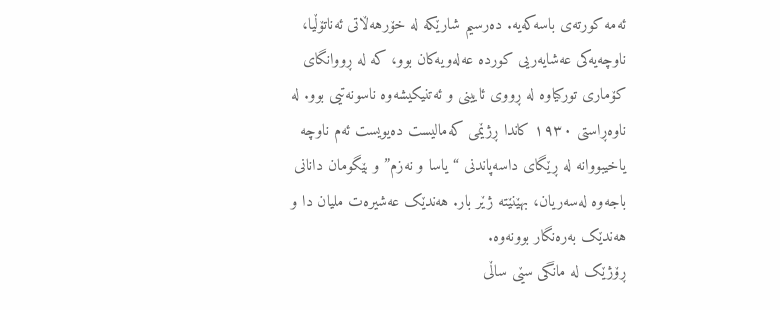ئەمە کورتەی باسەکەیە. دەرسیم شارێکە لە خۆرهەڵاتی ئەناتۆڵیا، ناوچەیەکی عەشایەریی کوردە عەلەویەکان بوو، کە لە ڕووانگای کۆماری تورکیاوە لە ڕووی ئایینی و ئەتنیکیشەوە ناسونەتیی بوو. لە ناوەڕاستی ١٩٣٠ کاندا ڕژێمی کەمالیست دەیویست ئەم ناوچە یاخیبووانە لە ڕێگای داسەپاندنی “یاسا و نەزم” و بێگومان دانانی باجەوە لەسەریان، بهێنێتە ژێر بار. هەندێک عەشیرەت ملیان دا و هەندێک بەرەنگار بوونەوە.
ڕۆژێک لە مانگی سێی ساڵی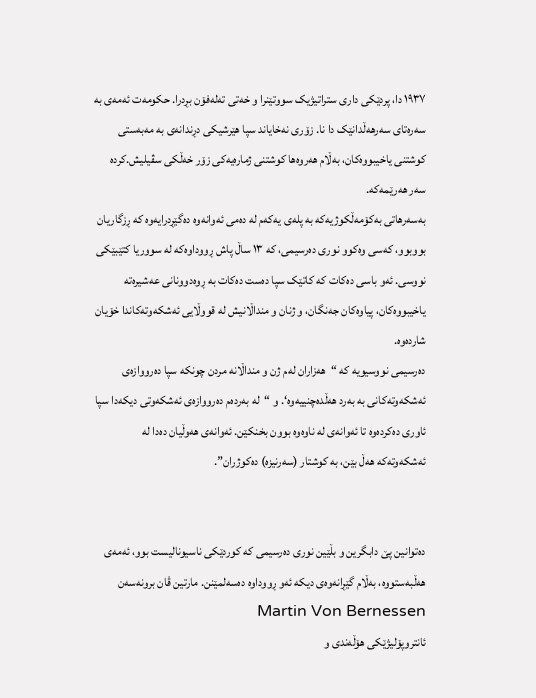١٩٣٧ دا، پردێکی داری ستراتیژیک سووتێنرا و خەتی تەلەفۆن بڕدرا. حکومەت ئەمەی بە سەرەتای سەرهەڵدانێک دا نا. زۆری نەخایاند سپا هێرشیکی دڕندانەی بە مەبەستی کوشتنی یاخیبووەکان، بەڵام هەروەها کوشتنی ژمارەیەکی زۆر خەڵکی سڤیلیش.کردە سەر هەرێمەکە.
بەسەرهاتی بەکۆمەڵکوژیەکە بە پلەی یەکەم لە دەمی ئەوانەوە دەگێڕدرایەوە کە ڕزگاریان بووبوو، کەسی وەکوو نوری دەرسیمی، کە ١٣ ساڵ پاش ڕووداوەکە لە سووریا کتێبێکی نووسی. ئەو باسی دەکات کە کاتێک سپا دەست دەکات بە ڕوەدوونانی عەشیرەتە یاخیبووەکان، پیاوەکان جەنگان، و ژنان و منداڵانیش لە قووڵایی ئەشکەوتەکاندا خۆیان شاردەوە.
دەرسیمی نووسیویە کە “هەزاران لەم ژن و منداڵانە مردن چونکە سپا دەرووازەی ئەشکەوتەکانی بە بەرد هەڵدەچنییەوە‘. و “لە بەردەم دەرووازەی ئەشکەوتی دیکەدا سپا ئاوری دەکردەوە تا ئەوانەی لە ناوەوە بوون بخنکێن. ئەوانەی هەوڵیان دەدا لە ئەشکەوتەکە هەڵ بێن، بە کوشتار (سەرنیزە) دەکوژران”.


دەتوانین پێ دابگرین و بڵێین نوری دەرسیمی کە کوردێکی ناسیونالیست بوو، ئەمەی هەڵبەستووە، بەڵام گێڕانەوەی دیکە ئەو ڕووداوە دەسەلمێنن. مارتین ڤان برونەسەن Martin Von Bernessen
ئانتروپۆلیژێکی هۆڵەندی و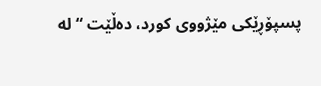پسپۆڕێکی مێژووی کورد، دەڵێت “لە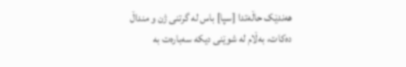هەندێک حاڵەتدا [سپا] باس لە گرتنی ژن و منداڵ دەکات، بەڵام لە شوێنی دیکە سەبارەت بە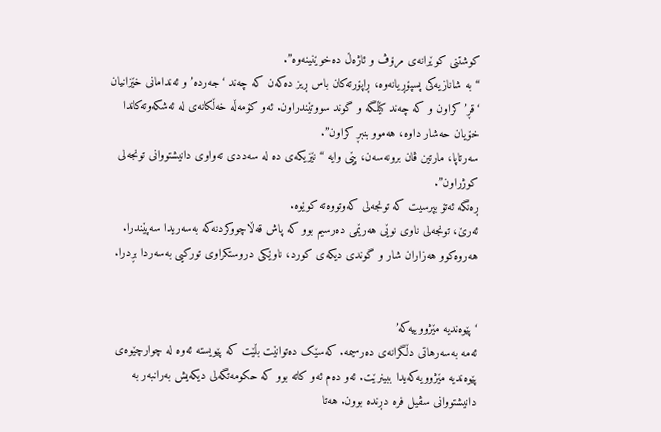کوشتنی کوێرانەی مرۆڤ و ئاژەڵ دەخوێنینەوە”.
“بە شانازیەکی پسپۆڕیانەوە، ڕاپۆرتەکان باس ڕیز دەکەن کە چەند ‘جەردە’ و ئەندامانی خێزانیان ‘قڕ’ کراون و کە چەند کێڵگە و گوند سووتێندراون. ئەو کۆمەڵە خەڵکانەی لە ئەشکەوتەکاندا خۆیان حەشار داوە، هەموو بنبڕ کراون”.
سەرتاپا، مارتین ڤان برونەسەن، پێی وایە “نێزیکەی دە لە سەددی تەواوی دانیشتووانی تونجەلی کوژراون”.
ڕەنگە ئەتۆ بپرسیت کە تونجەلی کەوتووەتە کوێوە.
ئەرێ، تونجەلی ناوی نوێی هەرێمی دەرسیم بوو کە پاش قەڵاچووکردنەکە بەسەریدا سەپێندرا. هەروەکوو هەزاران شار و گوندی دیکەی کورد، ناوێکی دروستکراوی تورکیی بەسەردا بڕدرا.


‘پێوەندیە مێژووییەکە’
ئەمە بەسەرهاتی دڵگرانەی دەرسیمە. کەسێک دەتوانێت بڵێت کە پێویستە ئەوە لە چوارچێوەی پێوەندیە مێژوویەکەیدا ببینرێت. ئەو دەم ئەو کاتە بوو کە حکومەتگەلی دیکەیش بەرانبەر بە دانیشتووانی سڤیل فرە دڕندە بوون. هەتا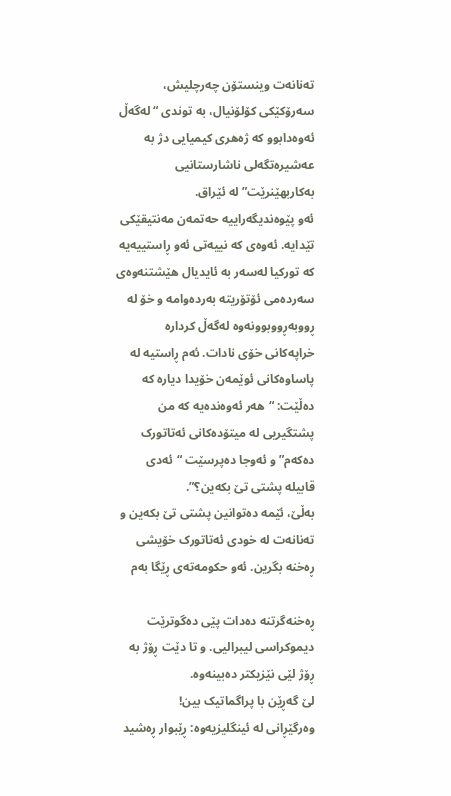تەنانەت وینستۆن چەرچلیش، سەرۆکێکی کۆلۆنیال، بە توندی “لەگەڵ ئەوەدابوو کە ژەهری کیمیایی دژ بە عەشیرەتگەلی ناشارستانیی بەکاربهێنرێت” لە ئێراق.
ئەو پێوەندیگەراییە حەتمەن مەنتیقێکی تێدایە. ئەوەی کە نییەتی ئەو ڕاستییەیە کە تورکیا لەسەر بە ئایدیال هێشتنەوەی سەردەمی ئۆتۆریتە بەردەوامە و خۆ لە ڕووبەڕووبوونەوە لەگەڵ کردارە خراپەکانی خۆی نادات. ئەم ڕاستیە لە پاساوەکانی ئوێمەن خۆیدا دیارە کە دەڵێت: “هەر ئەوەندەیە کە من پشتگیریی لە میتۆدەکانی ئەتاتورک دەکەم” و ئەوجا دەپرسێت “ئەدی قابیلە پشتی تێ بکەین؟”.
بەڵێ، ئێمە دەتوانین پشتی تێ بکەین و تەنانەت لە خودی ئەتاتورک خۆیشی ڕەخنە بگرین. ئەو حکومەتەی ڕێگا بەم

ڕەخنەگرتنە دەدات پێی دەگوترێت دیموکراسی لیبرالیی. و تا دێت ڕۆژ بە ڕۆژ لێی نێزیکتر دەبینەوە.
لێ گەڕێن با پراگماتیک بین!
وەرگێڕانی لە ئینگلیزیەوە: ڕێبوار ڕەشید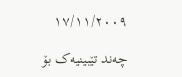١٧/١١/٢٠٠٩

چەند تێبینیەک بۆ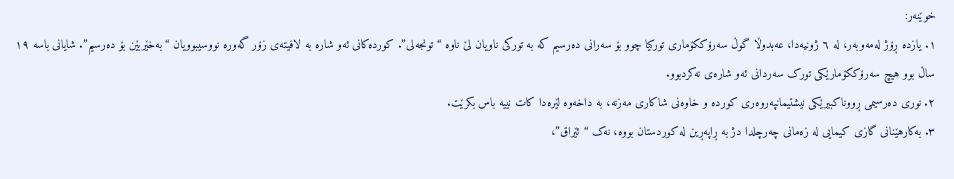خوێنەر:
١. یازدە ڕۆژ لەمەوبەر، لە ٦ ژونیەدا، عەبدوڵا گوڵ سەرۆککۆماری تورکیا چوو بۆ سەرانی دەرسیم کە بە تورکی ناویان لێ ناوە “تونجەلی”. کوردەکانی ئەو شارە بە لافیتەی زۆر گەورە نووسیبوویان “بەخێربێن بۆ دەرسیم”. شایانی باسە ١٩ ساڵ بوو هیچ سەرۆککۆمارێکی تورک سەردانی ئەو شارەی نەکردبوو.
٢. نوری دەرسیمی ڕووناکبیرێکی نیشتیمانپەروەری کوردە و خاوەنی شاکاری مەزنە، بە داخەوە لێرەدا کات نییە باس بکرێت.
٣. بەکارهێنانی گازی کیمایی لە زەمانی چەرچلدا دژ بە ڕاپەڕین لە کوردستان بووە، نەک “ئێراق”،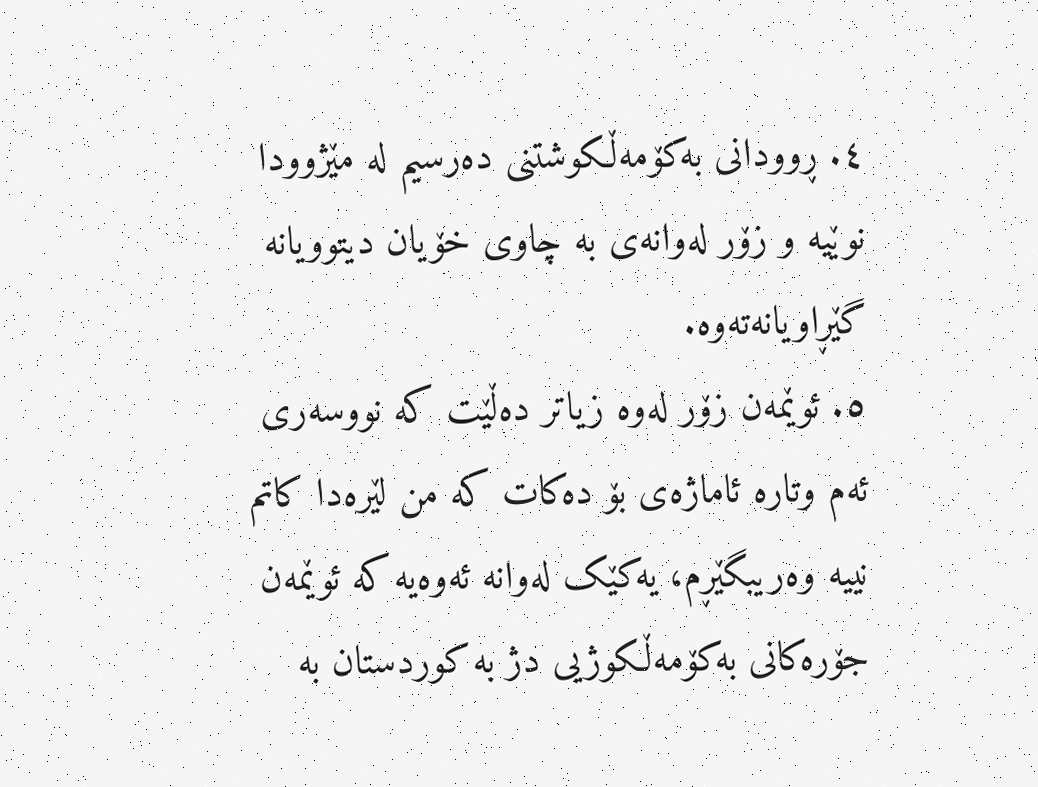٤. ڕوودانی بەکۆمەڵکوشتنی دەرسیم لە مێژوودا نوێیە و زۆر لەوانەی بە چاوی خۆیان دیتوویانە گێڕاویانەتەوە.
٥. ئوێمەن زۆر لەوە زیاتر دەڵێت کە نووسەری ئەم وتارە ئاماژەی بۆ دەکات کە من لێرەدا کاتم نییە وەریبگێڕم، یەکێک لەوانە ئەوەیە کە ئوێمەن جۆرەکانی بەکۆمەڵکوژیی دژ بە کوردستان بە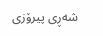شەڕی پیرۆزی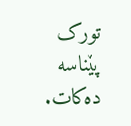تورک پێناسە دەکات.